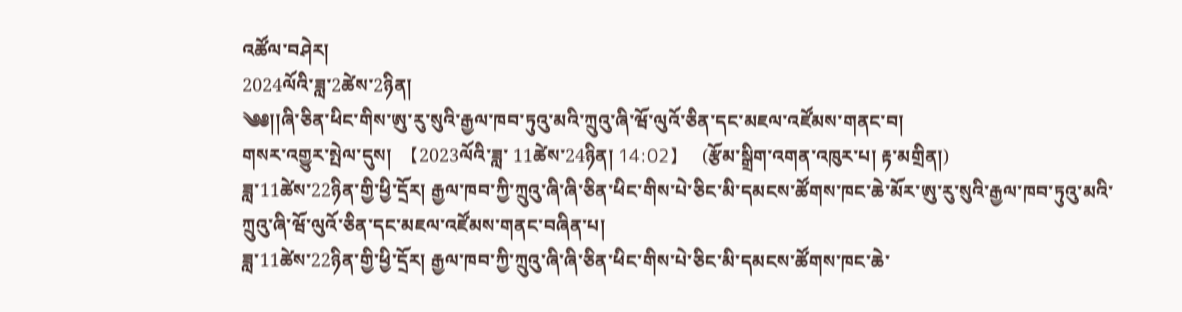འཚོལ་བཤེར།
2024ལོའི་ཟླ་2ཚེས་2ཉིན།
༄༅།།ཞི་ཅིན་ཕིང་གིས་ཨུ་རུ་སུའི་རྒྱལ་ཁབ་ཏུའུ་མའི་ཀྲུའུ་ཞི་ཝོ་ལུའོ་ཅིན་དང་མཇལ་འཛོམས་གནང་བ།
གསར་འགྱུར་སྤེལ་དུས།  【2023ལོའི་ཟླ་ 11ཚེས་24ཉིན། 14:02】   (རྩོམ་སྒྲིག་འགན་འཁུར་པ། རྟ་མགྲིན།)
ཟླ་11ཚེས་22ཉིན་གྱི་ཕྱི་དྲོར། རྒྱལ་ཁབ་ཀྱི་ཀྲུའུ་ཞི་ཞི་ཅིན་ཕིང་གིས་པེ་ཅིང་མི་དམངས་ཚོགས་ཁང་ཆེ་མོར་ཨུ་རུ་སུའི་རྒྱལ་ཁབ་ཏུའུ་མའི་ཀྲུའུ་ཞི་ཝོ་ལུའོ་ཅིན་དང་མཇལ་འཛོམས་གནང་བཞིན་པ།
ཟླ་11ཚེས་22ཉིན་གྱི་ཕྱི་དྲོར། རྒྱལ་ཁབ་ཀྱི་ཀྲུའུ་ཞི་ཞི་ཅིན་ཕིང་གིས་པེ་ཅིང་མི་དམངས་ཚོགས་ཁང་ཆེ་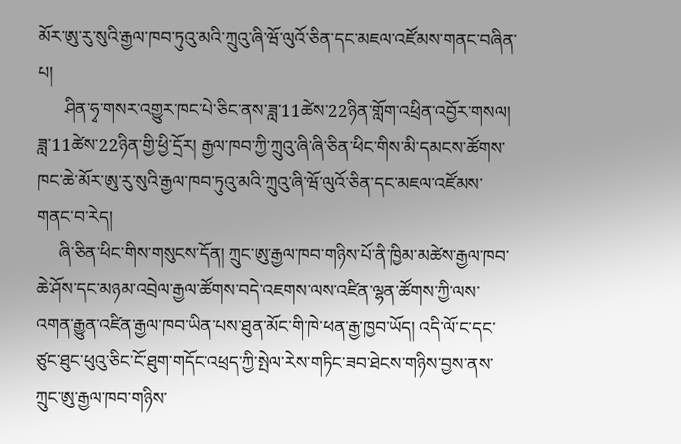མོར་ཨུ་རུ་སུའི་རྒྱལ་ཁབ་ཏུའུ་མའི་ཀྲུའུ་ཞི་ཝོ་ལུའོ་ཅིན་དང་མཇལ་འཛོམས་གནང་བཞིན་པ།
      ཤིན་ཧྭ་གསར་འགྱུར་ཁང་པེ་ཅིང་ནས་ཟླ་11ཚེས་22ཉིན་གློག་འཕྲིན་འབྱོར་གསལ། ཟླ་11ཚེས་22ཉིན་གྱི་ཕྱི་དྲོར། རྒྱལ་ཁབ་ཀྱི་ཀྲུའུ་ཞི་ཞི་ཅིན་ཕིང་གིས་མི་དམངས་ཚོགས་ཁང་ཆེ་མོར་ཨུ་རུ་སུའི་རྒྱལ་ཁབ་ཏུའུ་མའི་ཀྲུའུ་ཞི་ཝོ་ལུའོ་ཅིན་དང་མཇལ་འཛོམས་གནང་བ་རེད།
     ཞི་ཅིན་ཕིང་གིས་གསུངས་དོན། ཀྲུང་ཨུ་རྒྱལ་ཁབ་གཉིས་པོ་ནི་ཁྱིམ་མཚེས་རྒྱལ་ཁབ་ཆེ་ཤོས་དང་མཉམ་འབྲེལ་རྒྱལ་ཚོགས་བདེ་འཇགས་ལས་འཛིན་ལྷན་ཚོགས་ཀྱི་ལས་འགན་རྒྱུན་འཛིན་རྒྱལ་ཁབ་ཡིན་པས་ཐུན་མོང་གི་ཁེ་ཕན་རྒྱ་ཁྱབ་ཡོད། འདི་ལོ་ང་དང་ཙུང་ཐུང་ཕུའུ་ཅིང་ངོ་ཐུག་གདོང་འཕྲད་ཀྱི་སྤེལ་རེས་གཏིང་ཟབ་ཐེངས་གཉིས་བྱས་ནས་ཀྲུང་ཨུ་རྒྱལ་ཁབ་གཉིས་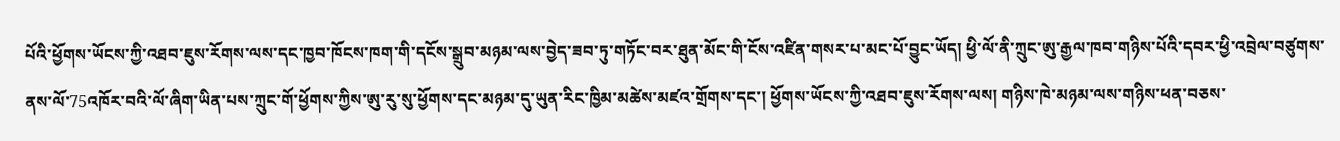པོའི་ཕྱོགས་ཡོངས་ཀྱི་འཐབ་ཇུས་རོགས་ལས་དང་ཁྱབ་ཁོངས་ཁག་གི་དངོས་སྒྲུབ་མཉམ་ལས་བྱེད་ཟབ་ཏུ་གཏོང་བར་ཐུན་མོང་གི་ངོས་འཛིན་གསར་པ་མང་པོ་བྱུང་ཡོད། ཕྱི་ལོ་ནི་ཀྲུང་ཨུ་རྒྱལ་ཁབ་གཉིས་པོའི་དབར་ཕྱི་འབྲེལ་བཙུགས་ནས་ལོ་75འཁོར་བའི་ལོ་ཞིག་ཡིན་པས་ཀྲུང་གོ་ཕྱོགས་ཀྱིས་ཨུ་རུ་སུ་ཕྱོགས་དང་མཉམ་དུ་ཡུན་རིང་ཁྱིམ་མཚེས་མཛའ་གྲོགས་དང་། ཕྱོགས་ཡོངས་ཀྱི་འཐབ་ཇུས་རོགས་ལས། གཉིས་ཁེ་མཉམ་ལས་གཉིས་ཕན་བཅས་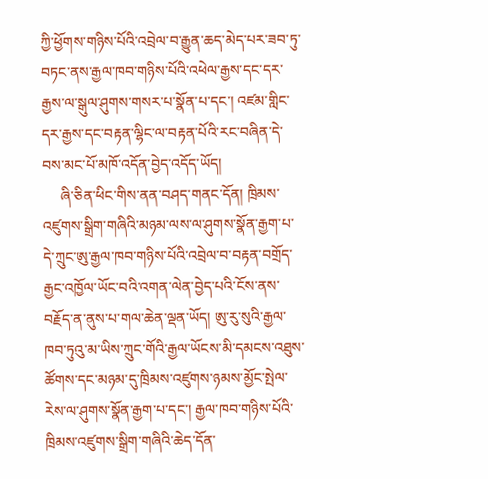ཀྱི་ཕྱོགས་གཉིས་པོའི་འབྲེལ་བ་རྒྱུན་ཆད་མེད་པར་ཟབ་ཏུ་བཏང་ནས་རྒྱལ་ཁབ་གཉིས་པོའི་འཕེལ་རྒྱས་དང་དར་རྒྱས་ལ་སྒུལ་ཤུགས་གསར་པ་སྣོན་པ་དང་། འཛམ་གླིང་དར་རྒྱས་དང་བརྟན་ལྷིང་ལ་བརྟན་པོའི་རང་བཞིན་དེ་བས་མང་པོ་མཁོ་འདོན་བྱེད་འདོད་ཡོད།
     ཞི་ཅིན་ཕིང་གིས་ནན་བཤད་གནང་དོན། ཁྲིམས་འཛུགས་སྒྲིག་གཞིའི་མཉམ་ལས་ལ་ཤུགས་སྣོན་རྒྱག་པ་དེ་ཀྲུང་ཨུ་རྒྱལ་ཁབ་གཉིས་པོའི་འབྲེལ་བ་བརྟན་བགྲོད་རྒྱང་འཁྱོལ་ཡོང་བའི་འགན་ལེན་བྱེད་པའི་ངོས་ནས་བརྗོད་ན་ནུས་པ་གལ་ཆེན་ལྡན་ཡོད། ཨུ་རུ་སུའི་རྒྱལ་ཁབ་ཏུའུ་མ་ཡིས་ཀྲུང་གོའི་རྒྱལ་ཡོངས་མི་དམངས་འཐུས་ཚོགས་དང་མཉམ་དུ་ཁྲིམས་འཛུགས་ཉམས་མྱོང་སྤེལ་རེས་ལ་ཤུགས་སྣོན་རྒྱག་པ་དང་། རྒྱལ་ཁབ་གཉིས་པོའི་ཁྲིམས་འཛུགས་སྒྲིག་གཞིའི་ཆེད་དོན་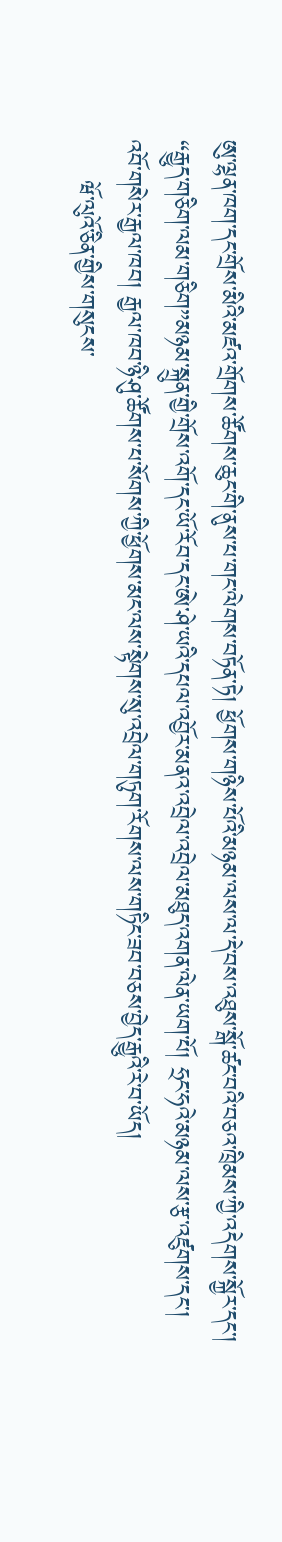ཨུ་ལྷན་ཁག་དང་གྲོས་མིའི་མཛའ་གྲོགས་ཚོགས་ཆུང་གི་ནུས་པ་གང་ལེགས་བཏོན་ཏེ། ཕྱོགས་གཉིས་པོའི་མཉམ་ལས་ལ་དེ་བས་འཐུས་སྒོ་ཚང་བའི་བཅའ་ཁྲིམས་ཀྱི་འདེགས་སྐྱོར་དང་། “རྒྱུད་གཅིག་ལམ་གཅིག”མཉམ་སྐྲུན་གྱི་གྲོས་འགོ་དང་ཡོ་རོབ་དང་ཨེ་ཤེ་ཡའི་དཔལ་འབྱོར་མནའ་འབྲེལ་འབྲེལ་མཐུད་འགན་ལེན་ཡག་པོ། ཧྲང་ཧའེ་མཉམ་ལས་རྩ་འཛུགས་དང་། འབོ་གསེར་རྒྱལ་ཁབ། རྒྱལ་ཁབ་ཉི་ཤུ་ཚོགས་པ་སོགས་ཀྱི་ཕྱོགས་མང་ལས་སྟེགས་སུ་འབྲེལ་གཏུག་རོགས་ལས་གཏིང་ཟབ་བཅས་བྱེད་རྒྱུའི་རེ་བ་ཡོད།
     ཝོ་ལུའོ་ཅིན་གྱིས་གསུངས་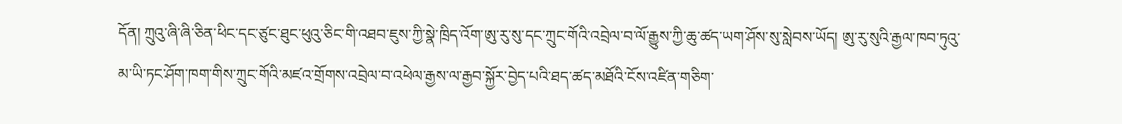དོན། ཀྲུའུ་ཞི་ཞི་ཅིན་ཕིང་དང་ཙུང་ཐུང་ཕུའུ་ཅིང་གི་འཐབ་ཇུས་ཀྱི་སྣེ་ཁྲིད་འོག་ཨུ་རུ་སུ་དང་ཀྲུང་གོའི་འབྲེལ་བ་ལོ་རྒྱུས་ཀྱི་ཆུ་ཚད་ཡག་ཤོས་སུ་སླེབས་ཡོད། ཨུ་རུ་སུའི་རྒྱལ་ཁབ་ཏུའུ་མ་ཡི་ཏང་ཤོག་ཁག་གིས་ཀྲུང་གོའི་མཛའ་གྲོགས་འབྲེལ་བ་འཕེལ་རྒྱས་ལ་རྒྱབ་སྐྱོར་བྱེད་པའི་ཐད་ཚད་མཐོའི་ངོས་འཛིན་གཅིག་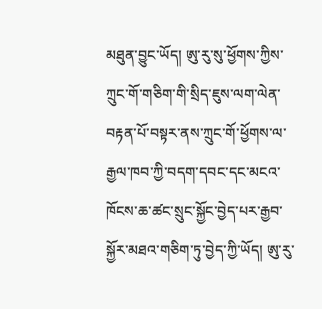མཐུན་བྱུང་ཡོད། ཨུ་རུ་སུ་ཕྱོགས་ཀྱིས་ཀྲུང་གོ་གཅིག་གི་སྲིད་ཇུས་ལག་ལེན་བརྟན་པོ་བསྟར་ནས་ཀྲུང་གོ་ཕྱོགས་ལ་རྒྱལ་ཁབ་ཀྱི་བདག་དབང་དང་མངའ་ཁོངས་ཆ་ཚང་སྲུང་སྐྱོང་བྱེད་པར་རྒྱབ་སྐྱོར་མཐའ་གཅིག་ཏུ་བྱེད་ཀྱི་ཡོད། ཨུ་རུ་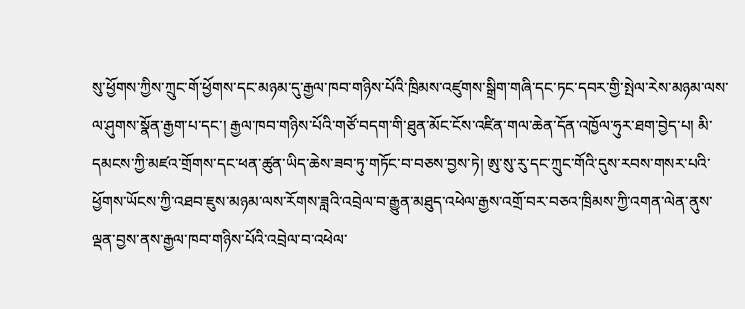སུ་ཕྱོགས་ཀྱིས་ཀྲུང་གོ་ཕྱོགས་དང་མཉམ་དུ་རྒྱལ་ཁབ་གཉིས་པོའི་ཁྲིམས་འཛུགས་སྒྲིག་གཞི་དང་ཏང་དབར་གྱི་སྤེལ་རེས་མཉམ་ལས་ལ་ཤུགས་སྣོན་རྒྱག་པ་དང་། རྒྱལ་ཁབ་གཉིས་པོའི་གཙོ་བདག་གི་ཐུན་མོང་ངོས་འཛིན་གལ་ཆེན་དོན་འཁྱོལ་ཧུར་ཐག་བྱེད་པ། མི་དམངས་ཀྱི་མཛའ་གྲོགས་དང་ཕན་ཚུན་ཡིད་ཆེས་ཟབ་ཏུ་གཏོང་བ་བཅས་བྱས་ཏེ། ཨུ་སུ་རུ་དང་ཀྲུང་གོའི་དུས་རབས་གསར་པའི་ཕྱོགས་ཡོངས་ཀྱི་འཐབ་ཇུས་མཉམ་ལས་རོགས་ཟླའི་འབྲེལ་བ་རྒྱུན་མཐུད་འཕེལ་རྒྱས་འགྲོ་བར་བཅའ་ཁྲིམས་ཀྱི་འགན་ལེན་ནུས་ལྡན་བྱས་ནས་རྒྱལ་ཁབ་གཉིས་པོའི་འབྲེལ་བ་འཕེལ་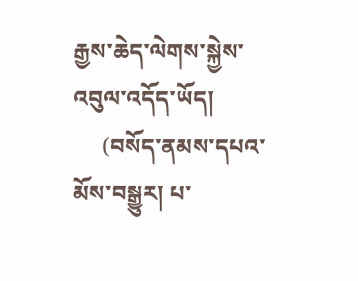རྒྱས་ཆེད་ལེགས་སྐྱེས་འབུལ་འདོད་ཡོད།
     (བསོད་ནམས་དཔའ་མོས་བསྒྱུར། པ་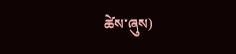ཚེས་ཞུས)